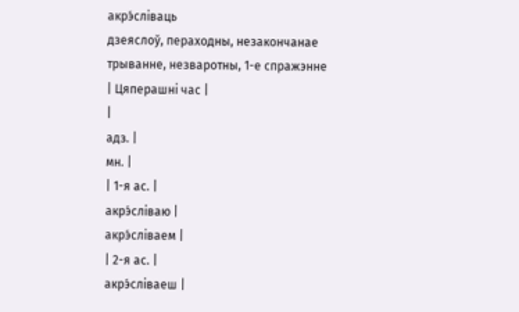акрэ́сліваць
дзеяслоў, пераходны, незакончанае трыванне, незваротны, 1-е спражэнне
| Цяперашні час |
|
адз. |
мн. |
| 1-я ас. |
акрэ́сліваю |
акрэ́сліваем |
| 2-я ас. |
акрэ́сліваеш |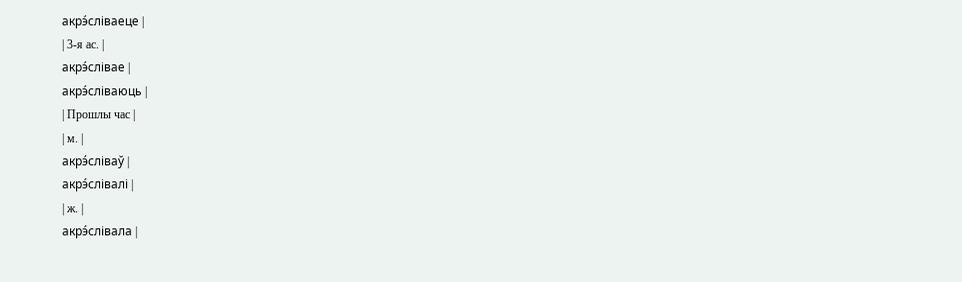акрэ́сліваеце |
| 3-я ас. |
акрэ́слівае |
акрэ́сліваюць |
| Прошлы час |
| м. |
акрэ́сліваў |
акрэ́слівалі |
| ж. |
акрэ́слівала |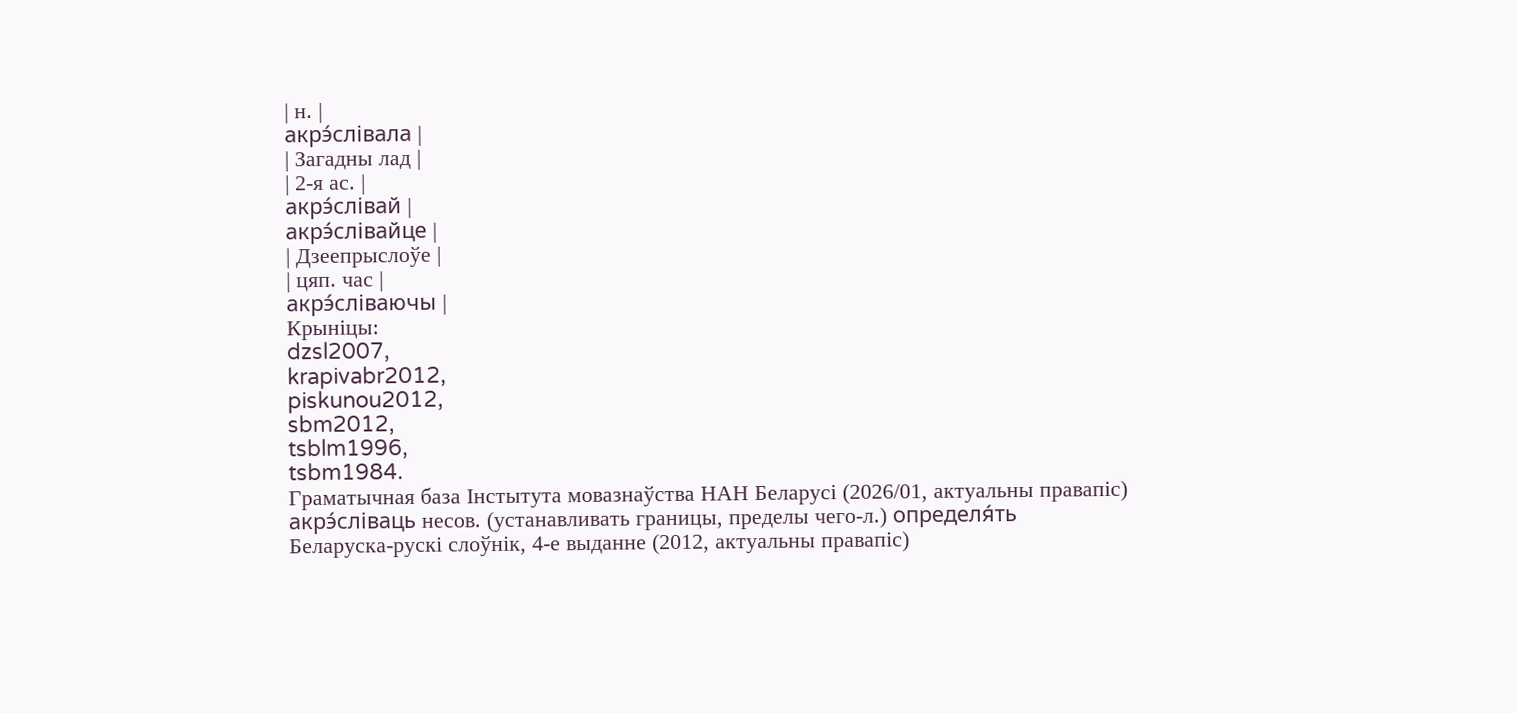| н. |
акрэ́слівала |
| Загадны лад |
| 2-я ас. |
акрэ́слівай |
акрэ́слівайце |
| Дзеепрыслоўе |
| цяп. час |
акрэ́сліваючы |
Крыніцы:
dzsl2007,
krapivabr2012,
piskunou2012,
sbm2012,
tsblm1996,
tsbm1984.
Граматычная база Інстытута мовазнаўства НАН Беларусі (2026/01, актуальны правапіс)
акрэ́сліваць несов. (устанавливать границы, пределы чего-л.) определя́ть
Беларуска-рускі слоўнік, 4-е выданне (2012, актуальны правапіс)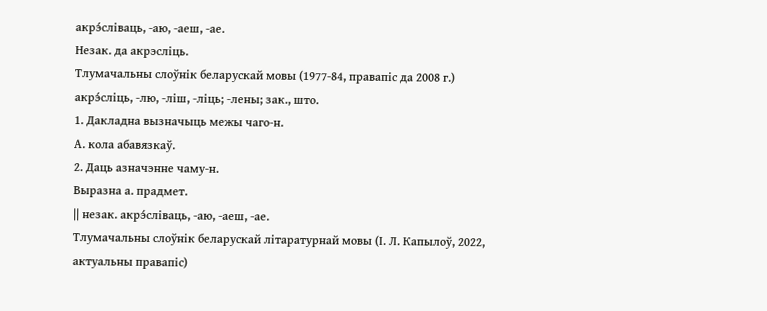акрэ́сліваць, ‑аю, ‑аеш, ‑ае.
Незак. да акрэсліць.
Тлумачальны слоўнік беларускай мовы (1977-84, правапіс да 2008 г.)
акрэ́сліць, -лю, -ліш, -ліць; -лены; зак., што.
1. Дакладна вызначыць межы чаго-н.
А. кола абавязкаў.
2. Даць азначэнне чаму-н.
Выразна а. прадмет.
|| незак. акрэ́сліваць, -аю, -аеш, -ае.
Тлумачальны слоўнік беларускай літаратурнай мовы (І. Л. Капылоў, 2022, актуальны правапіс)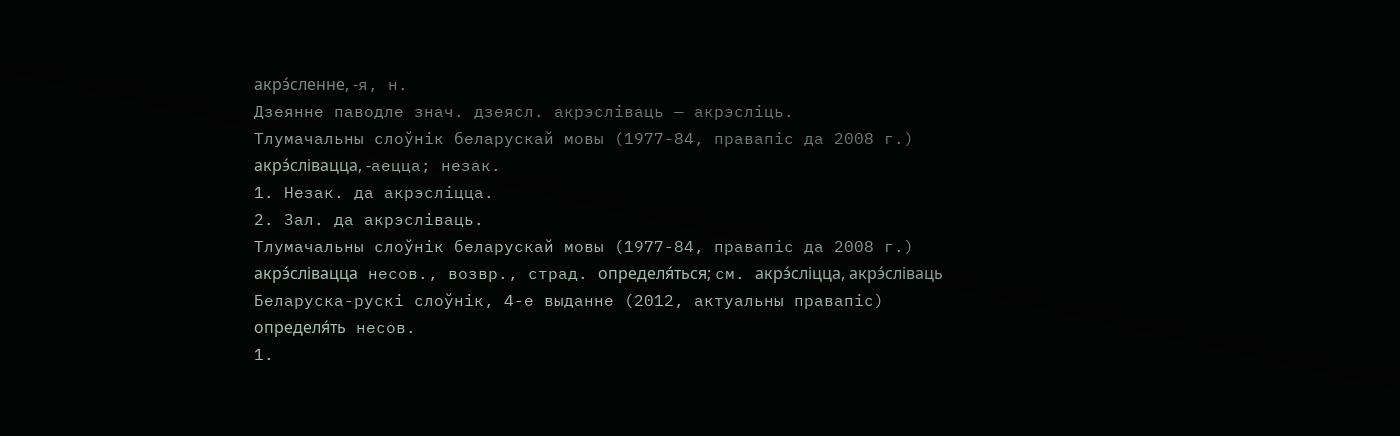акрэ́сленне, ‑я, н.
Дзеянне паводле знач. дзеясл. акрэсліваць — акрэсліць.
Тлумачальны слоўнік беларускай мовы (1977-84, правапіс да 2008 г.)
акрэ́слівацца, ‑аецца; незак.
1. Незак. да акрэсліцца.
2. Зал. да акрэсліваць.
Тлумачальны слоўнік беларускай мовы (1977-84, правапіс да 2008 г.)
акрэ́слівацца несов., возвр., страд. определя́ться; см. акрэ́сліцца, акрэ́сліваць
Беларуска-рускі слоўнік, 4-е выданне (2012, актуальны правапіс)
определя́ть несов.
1.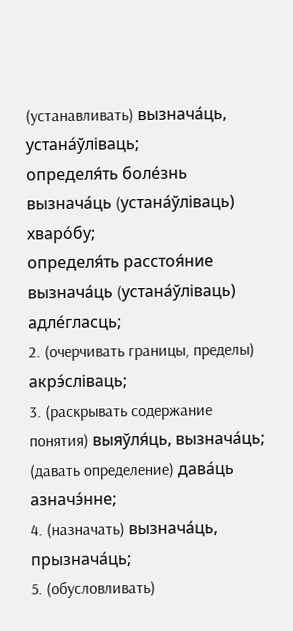(устанавливать) вызнача́ць, устана́ўліваць;
определя́ть боле́знь вызнача́ць (устана́ўліваць) хваро́бу;
определя́ть расстоя́ние вызнача́ць (устана́ўліваць) адле́гласць;
2. (очерчивать границы, пределы) акрэ́сліваць;
3. (раскрывать содержание понятия) выяўля́ць, вызнача́ць; (давать определение) дава́ць азначэ́нне;
4. (назначать) вызнача́ць, прызнача́ць;
5. (обусловливать)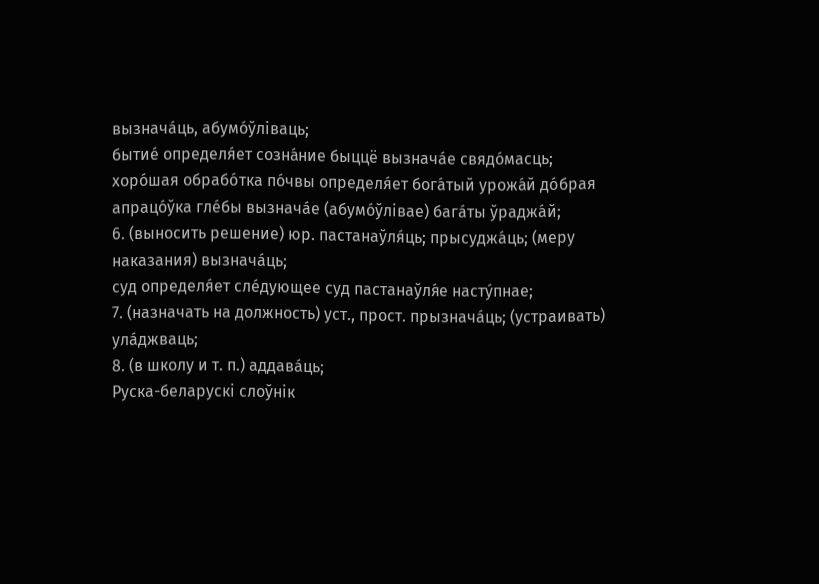вызнача́ць, абумо́ўліваць;
бытие́ определя́ет созна́ние быццё вызнача́е свядо́масць;
хоро́шая обрабо́тка по́чвы определя́ет бога́тый урожа́й до́брая апрацо́ўка гле́бы вызнача́е (абумо́ўлівае) бага́ты ўраджа́й;
6. (выносить решение) юр. пастанаўля́ць; прысуджа́ць; (меру наказания) вызнача́ць;
суд определя́ет сле́дующее суд пастанаўля́е насту́пнае;
7. (назначать на должность) уст., прост. прызнача́ць; (устраивать) ула́джваць;
8. (в школу и т. п.) аддава́ць;
Руска-беларускі слоўнік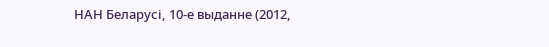НАН Беларусі, 10-е выданне (2012,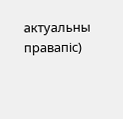актуальны правапіс)